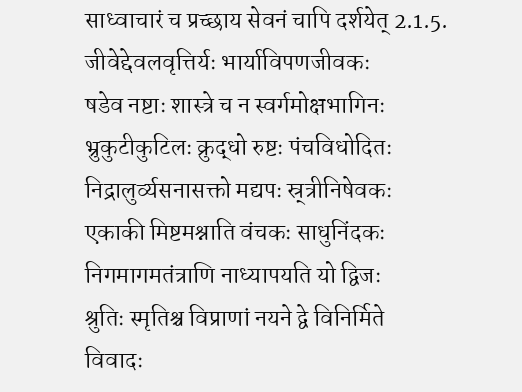साध्वाचारं च प्रच्छाय सेवनं चापि दर्शयेत् 2.1.5.
जीवेद्देवलवृत्तिर्यः भार्याविपणजीवकः
षडेव नष्टाः शास्त्रे च न स्वर्गमोक्षभागिनः
भ्रुकुटीकुटिलः क्रुद्धो रुष्टः पंचविधोदितः
निद्रालुर्व्यसनासक्तो मद्यपः स्र्त्रीनिषेवकः
एकाकी मिष्टमश्नाति वंचकः साधुनिंदकः
निगमागमतंत्राणि नाध्यापयति यो द्विजः
श्रुतिः स्मृतिश्च विप्राणां नयने द्वे विनिर्मिते
विवादः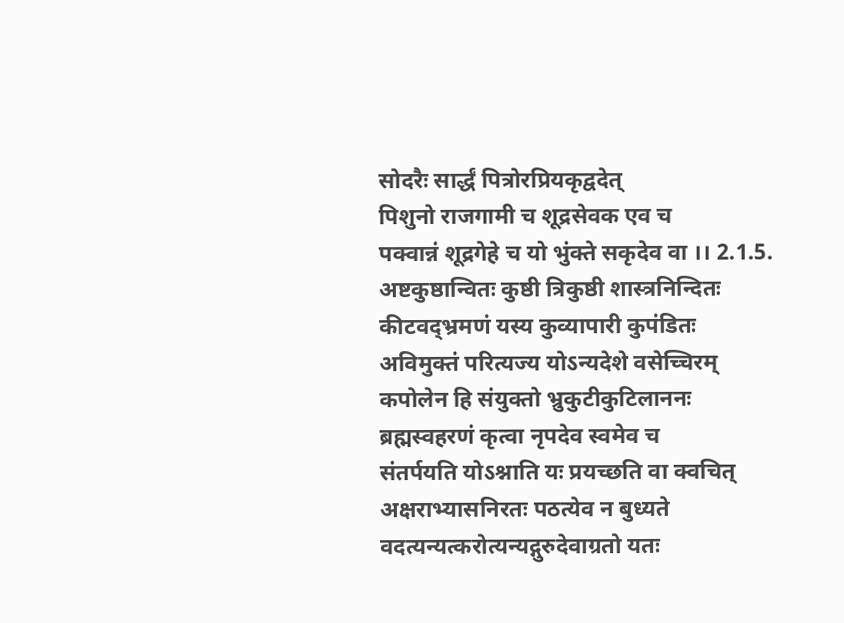सोदरैः सार्द्धं पित्रोरप्रियकृद्वदेत्
पिशुनो राजगामी च शूद्रसेवक एव च
पक्वान्नं शूद्रगेहे च यो भुंक्ते सकृदेव वा ।। 2.1.5.
अष्टकुष्ठान्वितः कुष्ठी त्रिकुष्ठी शास्त्रनिन्दितः
कीटवद्भ्रमणं यस्य कुव्यापारी कुपंडितः
अविमुक्तं परित्यज्य योऽन्यदेशे वसेच्चिरम्
कपोलेन हि संयुक्तो भ्रुकुटीकुटिलाननः
ब्रह्मस्वहरणं कृत्वा नृपदेव स्वमेव च
संतर्पयति योऽश्नाति यः प्रयच्छति वा क्वचित्
अक्षराभ्यासनिरतः पठत्येव न बुध्यते
वदत्यन्यत्करोत्यन्यद्गुरुदेवाग्रतो यतः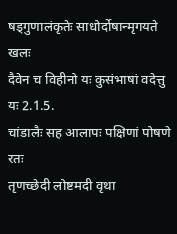षड्गुणालंकृतेः साधोर्दोषान्मृगयते खलः
दैवेन च विहीनो यः कुसंभाषां वदेत्तु यः 2.1.5.
चांडालैः सह आलापः पक्षिणां पोषणे रतः
तृणच्छेदी लोष्टमदी वृथा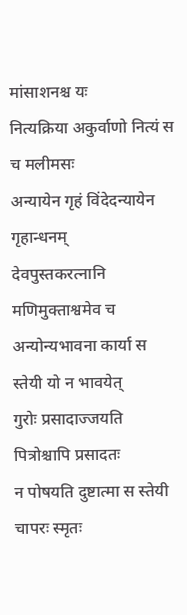मांसाशनश्च यः
नित्यक्रिया अकुर्वाणो नित्यं स च मलीमसः
अन्यायेन गृहं विंदेदन्यायेन गृहान्धनम्
देवपुस्तकरत्नानि मणिमुक्ताश्वमेव च
अन्योन्यभावना कार्या स स्तेयी यो न भावयेत्
गुरोः प्रसादाज्जयति पित्रोश्चापि प्रसादतः
न पोषयति दुष्टात्मा स स्तेयी चापरः स्मृतः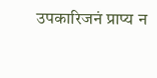उपकारिजनं प्राप्य न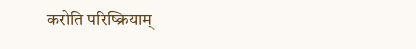करोति परिष्क्रियाम्